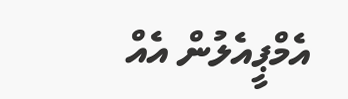އެމްޕީއެލުން އެއް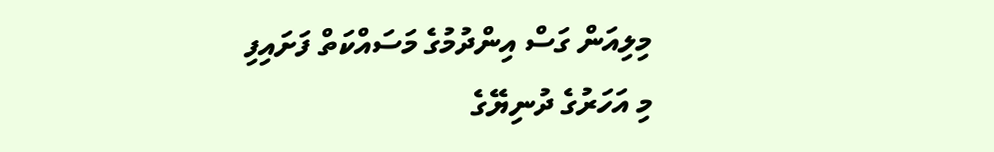މިލިއަން ގަސް އިންދުމުގެ މަސައްކަތް ފަށައިފި
މި އަހަރުގެ ދުނިޔޭގެ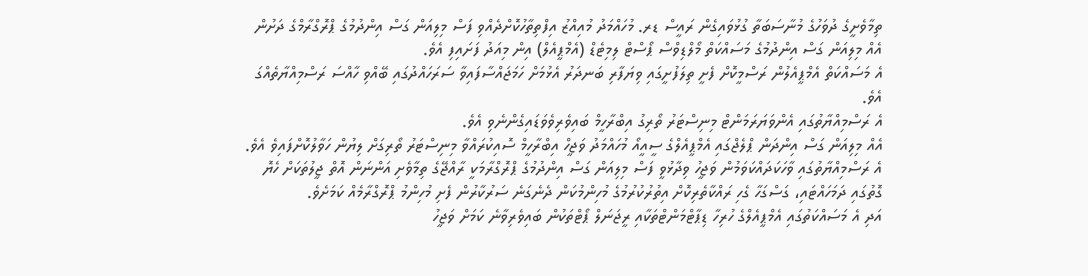ތިމާވެށީގެ ދުވަހުގެ މުނާސަބަތާ ގުޅުވައިގެން ރައީސް ޑރ. މުހައްމަދު މުއިއްޒު އިފްތިތާހުކޮށްދެއްވި ފަސް މިލިއަން ގަސް އިންދުމުގެ ޕްރޮގްރާމްގެ ދަށުން އެއް މިލިއަން ގަސް އިންދުމުގެ މަސައްކަތް މޯލްޑިވްސް ޕޯސްޓް ލިމިޓެޑް (އެމްޕީއެލް) އިން މިއަދު ފަށައިފި އެވެ.
އެ މަސައްކަތް އެމްޕީއެލުން ރަސްމީކޮށް ފެށީ ތިލަފުށީގައި ވިޔަފާރި ބަނދަރު އެޅުމަށް ހަމަޖައްސާފައިވާ ސަރަހައްދުގައި ބޭއްވި ހާއްސަ ރަސްމިއްޔާތެއްގަ އެވެ.
އެ ރަސްމިއްޔާތުގައި އެންވަޔަރަމަންޓް މިނިސްޓަރު ތޯރިގު އިބްރާހީމް ބައިވެރިވެވަޑައިގެންނެވި އެވެ.
އެއް މިލިއަން ގަސް އިންދަން ޕްލެޖްގައި އެމްޕީއެލްގެ ސީއީއޯ މުހައްމަދު ވަޖީހް އިބްރާހީމް ސޮއިކުރައްވާ މިނިސްޓަރު ތޯރިގަށް ލިޔުން ހަވާލުކޮށްފައިވެ އެވެ.
އެ ރަސްމިއްޔާތުގައި ވާހަކަދައްކަވަމުން ވަޖީހު ވިދާޅުވީ ފަސް މިލިއަން ގަސް އިންދުމުގެ ޕްރޮގްރާމަކީ ރާއްޖޭގެ ތިމާވެށި އަންނަން އޮތް ޖީލުތަކަށް ހެޔޮ ގޮތުގައި ދަމަހައްޓައި، ގަސްގަހާ ގެހި ރައްކާތެރިކޮށް އިތުރުކުރުމުގެ މުހިންމުކަން ދެނެގަނެ ސަރުކާރުން ފެށި މުހިންމު ޕްރޮގްރާމެއް ކަމަށެވެ.
އަދި އެ މަސައްކަތުގައި އެމްޕީއެލްގެ ހުރިހާ ޑިޕާޓްމަންޓްތަކާއި ރީޖަނަލް ޕޯޓްތަކުން ބައިވެރިވާނެ ކަމަށް ވަޖީހު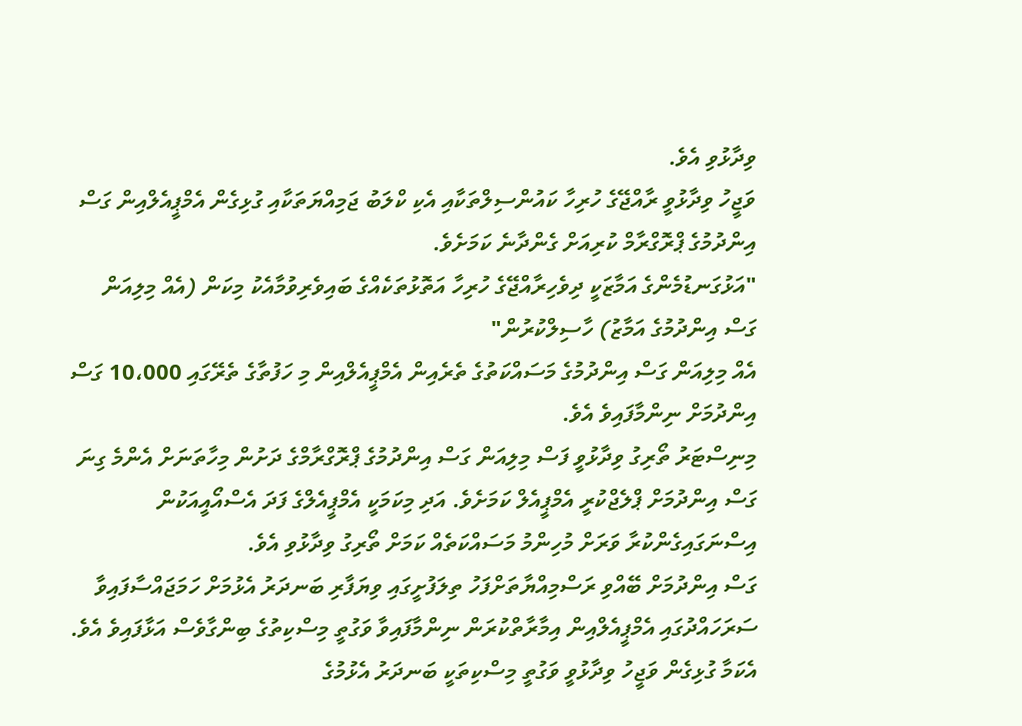ވިދާޅުވި އެވެ.
ވަޖީހު ވިދާޅުވީ ރާއްޖޭގެ ހުރިހާ ކައުންސިލްތަކާއި އެކި ކްލަބު ޖަމިއްޔަތަކާއި ގުޅިގެން އެމްޕީއެލްއިން ގަސް އިންދުމުގެ ޕްރޮގްރާމް ކުރިއަށް ގެންދާނެ ކަމަށެވެ.
"އަޅުގަނޑުމެންގެ އަމާޒަކީ ދިވެހިރާއްޖޭގެ ހުރިހާ އަތޮޅުތަކެއްގެ ބައިވެރިވުމާއެކު މިކަން (އެއް މިލިއަން ގަސް އިންދުމުގެ އަމާޒު) ހާސިލްކުރުން"
އެއް މިލިއަން ގަސް އިންދުމުގެ މަސައްކަތުގެ ތެރެއިން އެމްޕީއެލްއިން މި ހަފުތާގެ ތެރޭގައި 10،000 ގަސް އިންދުމަށް ނިންމާފައިވެ އެވެ.
މިނިސްޓަރު ތޯރިގު ވިދާޅުވީ ފަސް މިލިއަން ގަސް އިންދުމުގެ ޕްރޮގްރާމްގެ ދަށުން މިހާތަނަށް އެންމެ ގިނަ ގަސް އިންދުމަށް ޕްލެޖްކުރީ އެމްޕީއެލް ކަމަށެވެ. އަދި މިކަމަކީ އެމްޕީއެލްގެ ފަދަ އެސްއޯއީއަކުން އިސްނަގައިގެންކުރާ ވަރަށް މުހިންމު މަސައްކަތެއް ކަމަށް ތޯރިގު ވިދާޅުވި އެވެ.
ގަސް އިންދުމަށް ބޭއްވި ރަސްމިއްޔާތަށްފަހު ތިލަފުށީގައި ވިޔަފާރި ބަނދަރު އެޅުމަށް ހަމަޖައްސާފައިވާ ސަރަހައްދުގައި އެމްޕީއެލްއިން އިމާރާތްކުރަން ނިންމާފައިވާ ވަގުތީ މިސްކިތުގެ ބިންގާވެސް އަޅާފައިވެ އެވެ.
އެކަމާ ގުޅިގެން ވަޖީހު ވިދާޅުވީ ވަގުތީ މިސްކިތަކީ ބަނދަރު އެޅުމުގެ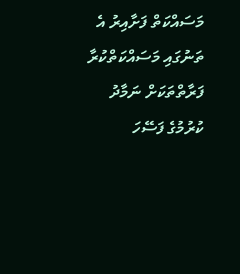މަސައްކަތް ފަށާއިރު އެ ތަނުގައި މަސައްކަތްކުރާ ފަރާތްތަކަށް ނަމާދު ކުރުމުގެ ފަސޭހަ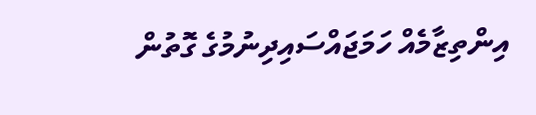އިންތިޒާމެއް ހަމަޖައްސައިދިނުމުގެ ގޮތުން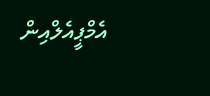އެމްޕީއެލްއިން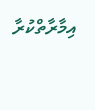އިމާރާތްކުރާ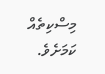މިސްކިތެއް ކަމަށެވެ.